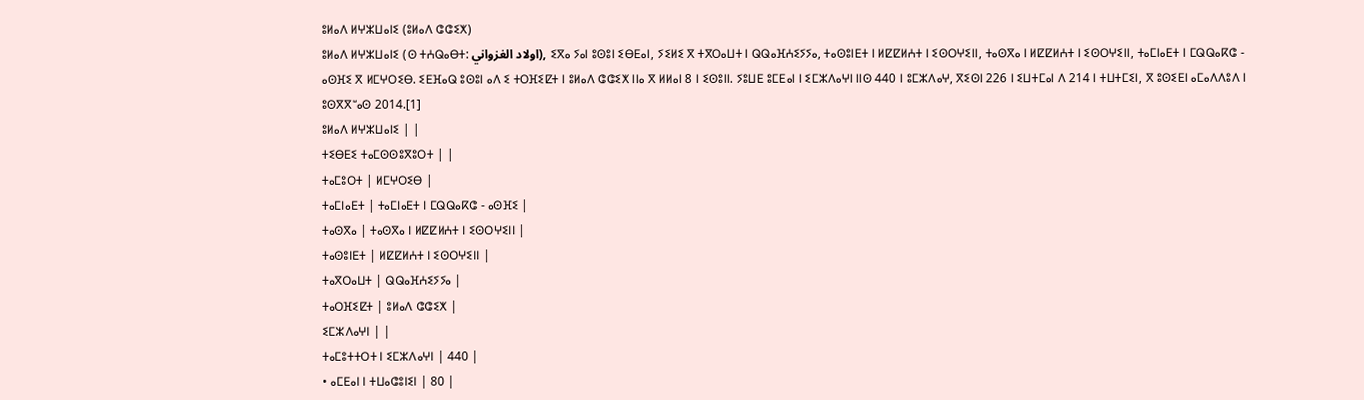ⵓⵍⴰⴷ ⵍⵖⵣⵡⴰⵏⵉ (ⵓⵍⴰⴷ ⵛⵛⵉⵅ)
ⵓⵍⴰⴷ ⵍⵖⵣⵡⴰⵏⵉ (ⵙ ⵜⵄⵕⴰⴱⵜ: اولاد الغزواني), ⵉⴳⴰ ⵢⴰⵏ ⵓⵙⵓⵏ ⵉⴱⴹⴰⵏ, ⵢⵉⵍⵉ ⴳ ⵜⴳⵔⴰⵡⵜ ⵏ ⵕⵕⴰⴼⵄⵉⵢⵢⴰ, ⵜⴰⵙⵓⵏⴹⵜ ⵏ ⵍⵇⵇⵍⵄⵜ ⵏ ⵉⵙⵔⵖⵉⵏⵏ, ⵜⴰⵙⴳⴰ ⵏ ⵍⵇⵇⵍⵄⵜ ⵏ ⵉⵙⵔⵖⵉⵏⵏ, ⵜⴰⵎⵏⴰⴹⵜ ⵏ ⵎⵕⵕⴰⴽⵛ - ⴰⵙⴼⵉ ⴳ ⵍⵎⵖⵔⵉⴱ. ⵉⴹⴼⴰⵕ ⵓⵙⵓⵏ ⴰⴷ ⵉ ⵜⵔⴼⵉⵇⵜ ⵏ ⵓⵍⴰⴷ ⵛⵛⵉⵅ ⵏⵏⴰ ⴳ ⵍⵍⴰⵏ 8 ⵏ ⵉⵙⵓⵏⵏ. ⵢⵓⵡⴹ ⵓⵎⴹⴰⵏ ⵏ ⵉⵎⵣⴷⴰⵖⵏ ⵏⵏⵙ 440 ⵏ ⵓⵎⵣⴷⴰⵖ, ⴳⵉⵙⵏ 226 ⵏ ⵉⵡⵜⵎⴰⵏ ⴷ 214 ⵏ ⵜⵡⵜⵎⵉⵏ, ⴳ ⵓⵙⵉⴹⵏ ⴰⵎⴰⴷⴷⵓⴷ ⵏ ⵓⵙⴳⴳⵯⴰⵙ 2014.[1]
ⵓⵍⴰⴷ ⵍⵖⵣⵡⴰⵏⵉ | |
ⵜⵉⴱⴹⵉ ⵜⴰⵎⵙⵙⵓⴳⵓⵔⵜ | |
ⵜⴰⵎⵓⵔⵜ | ⵍⵎⵖⵔⵉⴱ |
ⵜⴰⵎⵏⴰⴹⵜ | ⵜⴰⵎⵏⴰⴹⵜ ⵏ ⵎⵕⵕⴰⴽⵛ - ⴰⵙⴼⵉ |
ⵜⴰⵙⴳⴰ | ⵜⴰⵙⴳⴰ ⵏ ⵍⵇⵇⵍⵄⵜ ⵏ ⵉⵙⵔⵖⵉⵏⵏ |
ⵜⴰⵙⵓⵏⴹⵜ | ⵍⵇⵇⵍⵄⵜ ⵏ ⵉⵙⵔⵖⵉⵏⵏ |
ⵜⴰⴳⵔⴰⵡⵜ | ⵕⵕⴰⴼⵄⵉⵢⵢⴰ |
ⵜⴰⵔⴼⵉⵇⵜ | ⵓⵍⴰⴷ ⵛⵛⵉⵅ |
ⵉⵎⵣⴷⴰⵖⵏ | |
ⵜⴰⵎⵓⵜⵜⵔⵜ ⵏ ⵉⵎⵣⴷⴰⵖⵏ | 440 |
• ⴰⵎⴹⴰⵏ ⵏ ⵜⵡⴰⵛⵓⵏⵉⵏ | 80 |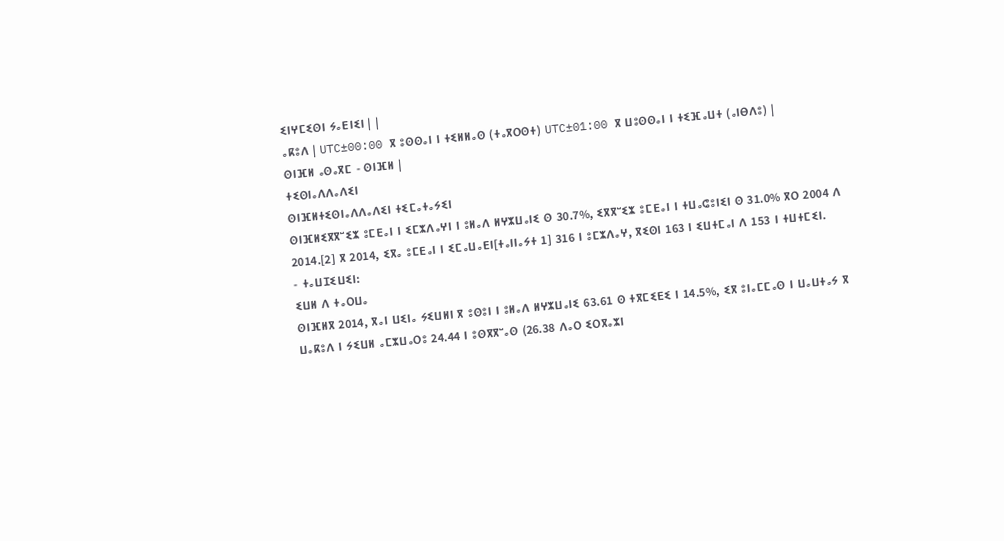ⵉⵏⵖⵎⵉⵙⵏ ⵢⴰⴹⵏⵉⵏ | |
ⴰⴽⵓⴷ | UTC±00:00 ⴳ ⵓⵙⵙⴰⵏ ⵏ ⵜⵉⵍⵍⴰⵙ (ⵜⴰⴳⵔⵙⵜ) UTC±01:00 ⴳ ⵡⵓⵙⵙⴰⵏ ⵏ ⵜⵉⴼⴰⵡⵜ (ⴰⵏⴱⴷⵓ) |
ⵙⵏⴼⵍ ⴰⵙⴰⴳⵎ - ⵙⵏⴼⵍ |
ⵜⵉⵙⵏⴰⴷⴷⴰⴷⵉⵏ
ⵙⵏⴼⵍⵜⵉⵙⵏⴰⴷⴷⴰⴷⵉⵏ ⵜⵉⵎⴰⵜⴰⵢⵉⵏ
ⵙⵏⴼⵍⵉⴳⴳⵯⵉⵣ ⵓⵎⴹⴰⵏ ⵏ ⵉⵎⵣⴷⴰⵖⵏ ⵏ ⵓⵍⴰⴷ ⵍⵖⵣⵡⴰⵏⵉ ⵙ 30.7%, ⵉⴳⴳⵯⵉⵣ ⵓⵎⴹⴰⵏ ⵏ ⵜⵡⴰⵛⵓⵏⵉⵏ ⵙ 31.0% ⴳⵔ 2004 ⴷ 2014.[2] ⴳ 2014, ⵉⴳⴰ ⵓⵎⴹⴰⵏ ⵏ ⵉⵎⴰⵡⴰⴹⵏ[ⵜⴰⵏⵏⴰⵢⵜ 1] 316 ⵏ ⵓⵎⵣⴷⴰⵖ, ⴳⵉⵙⵏ 163 ⵏ ⵉⵡⵜⵎⴰⵏ ⴷ 153 ⵏ ⵜⵡⵜⵎⵉⵏ.
- ⵜⴰⵡⵊⵉⵡⵉⵏ:
ⵉⵡⵍ ⴷ ⵜⴰⵔⵡⴰ
ⵙⵏⴼⵍⴳ 2014, ⴳⴰⵏ ⵡⵉⵏⴰ ⵢⵉⵡⵍⵏ ⴳ ⵓⵙⵓⵏ ⵏ ⵓⵍⴰⴷ ⵍⵖⵣⵡⴰⵏⵉ 63.61 ⵙ ⵜⴳⵎⵉⴹⵉ ⵏ 14.5%, ⵉⴳ ⵓⵏⴰⵎⵎⴰⵙ ⵏ ⵡⴰⵡⵜⴰⵢ ⴳ ⵡⴰⴽⵓⴷ ⵏ ⵢⵉⵡⵍ ⴰⵎⵣⵡⴰⵔⵓ 24.44 ⵏ ⵓⵙⴳⴳⵯⴰⵙ (26.38 ⴷⴰⵔ ⵉⵔⴳⴰⵣⵏ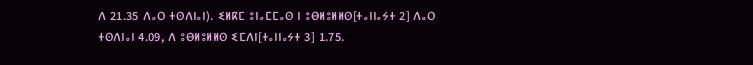ⴷ 21.35 ⴷⴰⵔ ⵜⵙⴷⵏⴰⵏ). ⵉⵍⴽⵎ ⵓⵏⴰⵎⵎⴰⵙ ⵏ ⵓⴱⵍⵓⵍⵍⵙ[ⵜⴰⵏⵏⴰⵢⵜ 2] ⴷⴰⵔ ⵜⵙⴷⵏⴰⵏ 4.09, ⴷ ⵓⴱⵍⵓⵍⵍⵙ ⵉⵎⴷⵏ[ⵜⴰⵏⵏⴰⵢⵜ 3] 1.75.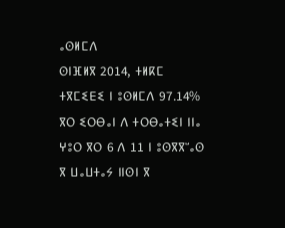ⴰⵙⵍⵎⴷ
ⵙⵏⴼⵍⴳ 2014, ⵜⵍⴽⵎ ⵜⴳⵎⵉⴹⵉ ⵏ ⵓⵙⵍⵎⴷ 97.14% ⴳⵔ ⵉⵔⴱⴰⵏ ⴷ ⵜⵔⴱⴰⵜⵉⵏ ⵏⵏⴰ ⵖⵓⵔ ⴳⵔ 6 ⴷ 11 ⵏ ⵓⵙⴳⴳⵯⴰⵙ ⴳ ⵡⴰⵡⵜⴰⵢ ⵏⵏⵙⵏ ⴳ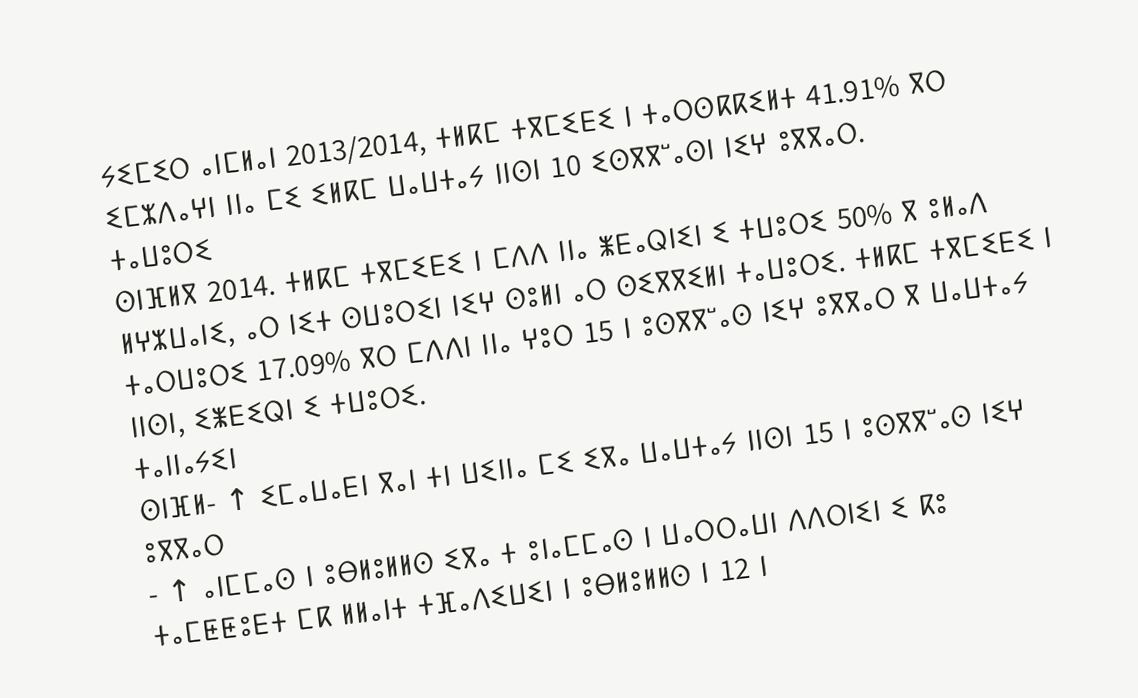ⵢⵉⵎⵉⵔ ⴰⵏⵎⵍⴰⵏ 2013/2014, ⵜⵍⴽⵎ ⵜⴳⵎⵉⴹⵉ ⵏ ⵜⴰⵔⵙⴽⴽⵉⵍⵜ 41.91% ⴳⵔ ⵉⵎⵣⴷⴰⵖⵏ ⵏⵏⴰ ⵎⵉ ⵉⵍⴽⵎ ⵡⴰⵡⵜⴰⵢ ⵏⵏⵙⵏ 10 ⵉⵙⴳⴳⵯⴰⵙⵏ ⵏⵉⵖ ⵓⴳⴳⴰⵔ.
ⵜⴰⵡⵓⵔⵉ
ⵙⵏⴼⵍⴳ 2014. ⵜⵍⴽⵎ ⵜⴳⵎⵉⴹⵉ ⵏ ⵎⴷⴷ ⵏⵏⴰ ⵥⴹⴰⵕⵏⵉⵏ ⵉ ⵜⵡⵓⵔⵉ 50% ⴳ ⵓⵍⴰⴷ ⵍⵖⵣⵡⴰⵏⵉ, ⴰⵔ ⵏⵉⵜ ⵙⵡⵓⵔⵉⵏ ⵏⵉⵖ ⵙⵓⵍⵏ ⴰⵔ ⵙⵉⴳⴳⵉⵍⵏ ⵜⴰⵡⵓⵔⵉ. ⵜⵍⴽⵎ ⵜⴳⵎⵉⴹⵉ ⵏ ⵜⴰⵔⵡⵓⵔⵉ 17.09% ⴳⵔ ⵎⴷⴷⵏ ⵏⵏⴰ ⵖⵓⵔ 15 ⵏ ⵓⵙⴳⴳⵯⴰⵙ ⵏⵉⵖ ⵓⴳⴳⴰⵔ ⴳ ⵡⴰⵡⵜⴰⵢ ⵏⵏⵙⵏ, ⵉⵥⴹⵉⵕⵏ ⵉ ⵜⵡⵓⵔⵉ.
ⵜⴰⵏⵏⴰⵢⵉⵏ
ⵙⵏⴼⵍ- ↑ ⵉⵎⴰⵡⴰⴹⵏ ⴳⴰⵏ ⵜⵏ ⵡⵉⵏⵏⴰ ⵎⵉ ⵉⴳⴰ ⵡⴰⵡⵜⴰⵢ ⵏⵏⵙⵏ 15 ⵏ ⵓⵙⴳⴳⵯⴰⵙ ⵏⵉⵖ ⵓⴳⴳⴰⵔ
- ↑ ⴰⵏⵎⵎⴰⵙ ⵏ ⵓⴱⵍⵓⵍⵍⵙ ⵉⴳⴰ ⵜ ⵓⵏⴰⵎⵎⴰⵙ ⵏ ⵡⴰⵔⵔⴰⵡⵏ ⴷⴷⵔⵏⵉⵏ ⵉ ⴽⵓ ⵜⴰⵎⵟⵟⵓⴹⵜ ⵎⴽ ⵍⵍⴰⵏⵜ ⵜⴼⴰⴷⵉⵡⵉⵏ ⵏ ⵓⴱⵍⵓⵍⵍⵙ ⵏ 12 ⵏ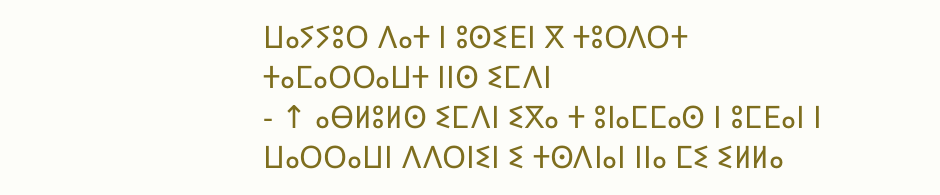ⵡⴰⵢⵢⵓⵔ ⴷⴰⵜ ⵏ ⵓⵙⵉⴹⵏ ⴳ ⵜⵓⵔⴷⵔⵜ ⵜⴰⵎⴰⵔⵔⴰⵡⵜ ⵏⵏⵙ ⵉⵎⴷⵏ
- ↑ ⴰⴱⵍⵓⵍⵙ ⵉⵎⴷⵏ ⵉⴳⴰ ⵜ ⵓⵏⴰⵎⵎⴰⵙ ⵏ ⵓⵎⴹⴰⵏ ⵏ ⵡⴰⵔⵔⴰⵡⵏ ⴷⴷⵔⵏⵉⵏ ⵉ ⵜⵙⴷⵏⴰⵏ ⵏⵏⴰ ⵎⵉ ⵉⵍⵍⴰ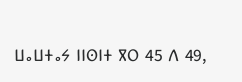ⵡⴰⵡⵜⴰⵢ ⵏⵏⵙⵏⵜ ⴳⵔ 45 ⴷ 49,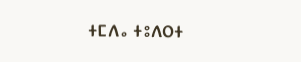ⵜⵎⴷⴰ ⵜⵓⴷⵔⵜ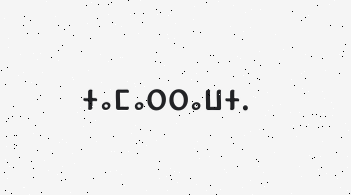ⵜⴰⵎⴰⵔⵔⴰⵡⵜ.